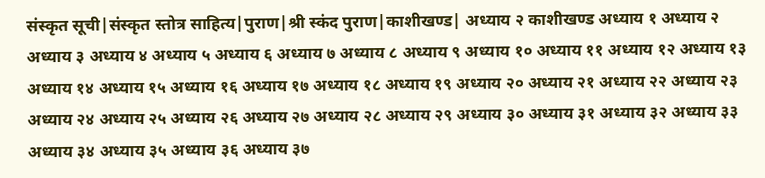संस्कृत सूची|संस्कृत स्तोत्र साहित्य|पुराण|श्री स्कंद पुराण|काशीखण्ड| अध्याय २ काशीखण्ड अध्याय १ अध्याय २ अध्याय ३ अध्याय ४ अध्याय ५ अध्याय ६ अध्याय ७ अध्याय ८ अध्याय ९ अध्याय १० अध्याय ११ अध्याय १२ अध्याय १३ अध्याय १४ अध्याय १५ अध्याय १६ अध्याय १७ अध्याय १८ अध्याय १९ अध्याय २० अध्याय २१ अध्याय २२ अध्याय २३ अध्याय २४ अध्याय २५ अध्याय २६ अध्याय २७ अध्याय २८ अध्याय २९ अध्याय ३० अध्याय ३१ अध्याय ३२ अध्याय ३३ अध्याय ३४ अध्याय ३५ अध्याय ३६ अध्याय ३७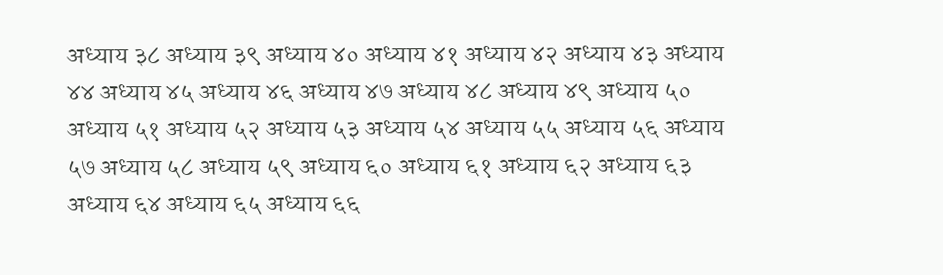अध्याय ३८ अध्याय ३९ अध्याय ४० अध्याय ४१ अध्याय ४२ अध्याय ४३ अध्याय ४४ अध्याय ४५ अध्याय ४६ अध्याय ४७ अध्याय ४८ अध्याय ४९ अध्याय ५० अध्याय ५१ अध्याय ५२ अध्याय ५३ अध्याय ५४ अध्याय ५५ अध्याय ५६ अध्याय ५७ अध्याय ५८ अध्याय ५९ अध्याय ६० अध्याय ६१ अध्याय ६२ अध्याय ६३ अध्याय ६४ अध्याय ६५ अध्याय ६६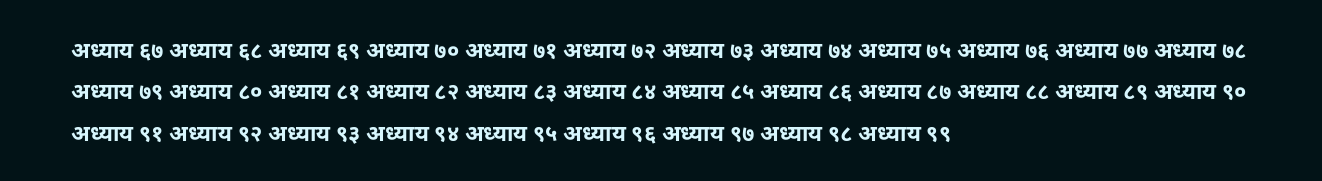अध्याय ६७ अध्याय ६८ अध्याय ६९ अध्याय ७० अध्याय ७१ अध्याय ७२ अध्याय ७३ अध्याय ७४ अध्याय ७५ अध्याय ७६ अध्याय ७७ अध्याय ७८ अध्याय ७९ अध्याय ८० अध्याय ८१ अध्याय ८२ अध्याय ८३ अध्याय ८४ अध्याय ८५ अध्याय ८६ अध्याय ८७ अध्याय ८८ अध्याय ८९ अध्याय ९० अध्याय ९१ अध्याय ९२ अध्याय ९३ अध्याय ९४ अध्याय ९५ अध्याय ९६ अध्याय ९७ अध्याय ९८ अध्याय ९९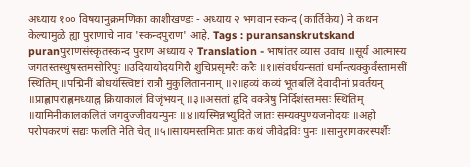अध्याय १०० विषयानुक्रमणिका काशीखण्डः - अध्याय २ भगवान स्कन्द (कार्तिकेय) ने कथन केल्यामुळे ह्या पुराणाचे नाव 'स्कन्दपुराण' आहे. Tags : puransanskrutskand puranपुराणसंस्कृतस्कन्द पुराण अध्याय २ Translation - भाषांतर व्यास उवाच ॥सूर्य आत्मास्य जगतस्तस्थुषस्तमसोरिपुः ॥उदियायोदयगिरौ शुचिप्रसृमरैः करैः ॥१॥संवर्धयन्सतां धर्मान्त्यक्कुर्वंस्तामसीं स्थितिम् ॥पद्मिनीं बोधयंस्त्विष्टां रात्रौ मुकुलिताननाम् ॥२॥हव्यं कव्यं भूतबलिं देवादीनां प्रवर्तयन् ॥प्राह्णापराह्णमध्याह्न क्रियाकालं विजृंभयन् ॥३॥असतां हृदि वक्त्रेषु निर्दिशंस्तमसः स्थितिम् ॥यामिनीकालकलितं जगदुज्जीवयन्पुनः ॥४॥यस्मिन्नभ्युदिते जातः सम्यक्पुण्यजनोदयः ॥अहो परोपकरणं सद्यः फलति नेति चेत् ॥५॥सायमस्तमितः प्रातः कथं जीवेद्रविः पुनः ॥सानुरागकरस्पर्शैः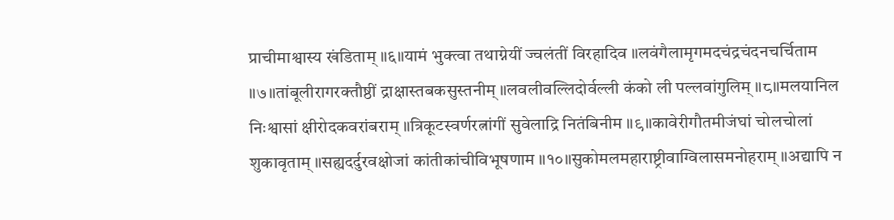प्राचीमाश्वास्य खंडिताम् ॥६॥यामं भुक्त्वा तथाग्नेयीं ज्वलंतीं विरहादिव ॥लवंगैलामृगमदचंद्रचंदनचर्चिताम ॥७॥तांबूलीरागरक्तौष्ठीं द्राक्षास्तबकसुस्तनीम् ॥लवलीवल्लिदोर्वल्ली कंको ली पल्लवांगुलिम् ॥८॥मलयानिल निःश्वासां क्षीरोदकवरांबराम् ॥त्रिकूटस्वर्णरत्नांगीं सुवेलाद्रि नितंबिनीम ॥९॥कावेरीगौतमीजंघां चोलचोलां शुकावृताम् ॥सह्यदर्दुरवक्षोजां कांतीकांचीविभूषणाम ॥१०॥सुकोमलमहाराष्ट्रीवाग्विलासमनोहराम् ॥अद्यापि न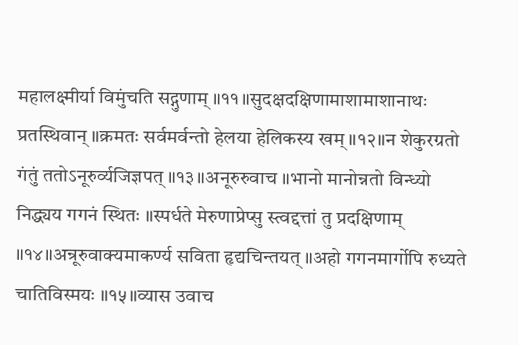महालक्ष्मीर्या विमुंचति सद्गुणाम् ॥११॥सुदक्षदक्षिणामाशामाशानाथः प्रतस्थिवान् ॥क्रमतः सर्वमर्वन्तो हेलया हेलिकस्य खम् ॥१२॥न शेकुरग्रतो गंतुं ततोऽनूरुर्व्यजिज्ञपत् ॥१३॥अनूरुरुवाच ॥भानो मानोन्नतो विन्ध्यो निद्ध्यय गगनं स्थितः ॥स्पर्धते मेरुणाप्रेप्सु स्त्वद्दत्तां तु प्रदक्षिणाम् ॥१४॥अन्रूरुवाक्यमाकर्ण्य सविता हृद्यचिन्तयत् ॥अहो गगनमार्गोपि रुध्यते चातिविस्मयः ॥१५॥व्यास उवाच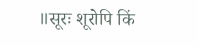॥सूरः शूरोपि किं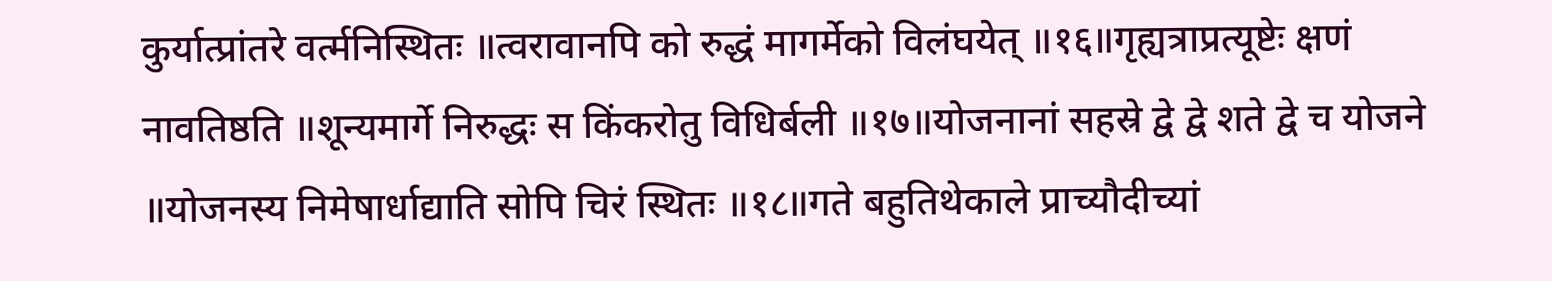कुर्यात्प्रांतरे वर्त्मनिस्थितः ॥त्वरावानपि को रुद्धं मागर्मेको विलंघयेत् ॥१६॥गृह्यत्राप्रत्यूष्टेः क्षणं नावतिष्ठति ॥शून्यमार्गे निरुद्धः स किंकरोतु विधिर्बली ॥१७॥योजनानां सहस्रे द्वे द्वे शते द्वे च योजने ॥योजनस्य निमेषार्धाद्याति सोपि चिरं स्थितः ॥१८॥गते बहुतिथेकाले प्राच्यौदीच्यां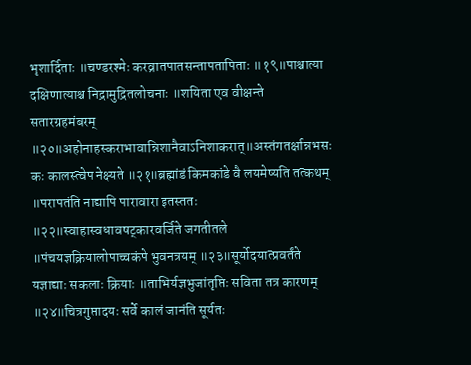भृशार्दिताः ॥चण्डरश्मेः करव्रातपातसन्तापतापिताः ॥१९॥पाश्चात्या दक्षिणात्याश्च निद्रामुद्रितलोचनाः ॥शयिता एव वीक्षन्ते सतारग्रहमंबरम् ॥२०॥अहोनाहस्कराभावान्निशानैवाऽनिशाकरात्॥अस्तंगतर्क्षान्नभसः कः कालस्त्वेप नेक्ष्यते ॥२१॥ब्रह्मांडं किमकांडे वै लयमेष्यति तत्कथम् ॥परापतंति नाद्यापि पारावारा इतस्ततः ॥२२॥स्वाहास्वधावषट्कारवर्जिते जगतीतले ॥पंचयज्ञक्रियालोपाच्चकंपे भुवनत्रयम् ॥२३॥सूर्योदयात्प्रवर्तंते यज्ञाद्याः सकलाः क्रियाः ॥ताभिर्यज्ञभुजांतृप्तिः सविता तत्र कारणम् ॥२४॥चित्रगुप्तादयः सर्वे कालं जानंति सूर्यतः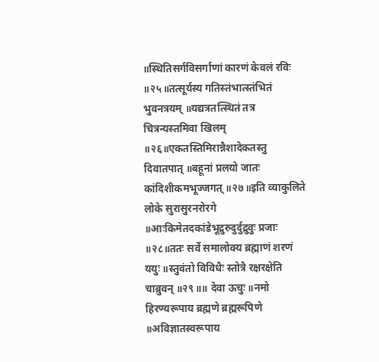॥स्थितिसर्गविसर्गाणां कारणं केवलं रविः ॥२५॥तत्सूर्यस्य गतिस्तंभात्स्तंभितं भुवनत्रयम् ॥यद्यत्रतत्स्थितं तत्र चित्रन्यस्तमिवा खिलम् ॥२६॥एकतस्तिमिरान्नैशादेकतस्तु दिवातपात् ॥बहूनां प्रलयो जातः कांदिशीकमभूज्जगत् ॥२७॥इति व्याकुलिते लोके सुरासुरनरोरगे ॥आःकिमेतदकांडेभूद्रुरुदुर्दुद्रुवुः प्रजाः ॥२८॥ततः सर्वे समालोक्य ब्रह्माणं शरणं ययुः ॥स्तुवंतो विविधैः स्तोत्रै रक्षरक्षेति चाब्रुवन् ॥२९॥॥ देवा ऊचुः॥नमो हिरण्यरूपाय ब्रह्मणे ब्रह्मरूपिणे ॥अविज्ञातस्वरूपाय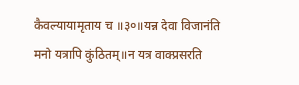कैवल्यायामृताय च ॥३०॥यन्न देवा विजानंति मनो यत्रापि कुंठितम्॥न यत्र वाक्प्रसरति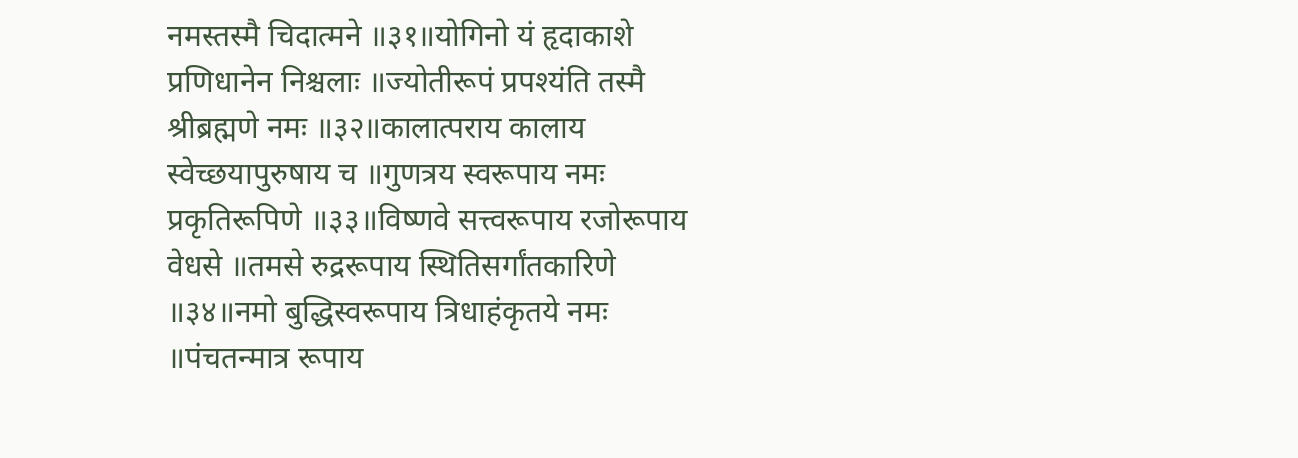नमस्तस्मै चिदात्मने ॥३१॥योगिनो यं हृदाकाशे प्रणिधानेन निश्चलाः ॥ज्योतीरूपं प्रपश्यंति तस्मै श्रीब्रह्मणे नमः ॥३२॥कालात्पराय कालाय स्वेच्छयापुरुषाय च ॥गुणत्रय स्वरूपाय नमः प्रकृतिरूपिणे ॥३३॥विष्णवे सत्त्वरूपाय रजोरूपाय वेधसे ॥तमसे रुद्ररूपाय स्थितिसर्गांतकारिणे ॥३४॥नमो बुद्धिस्वरूपाय त्रिधाहंकृतये नमः ॥पंचतन्मात्र रूपाय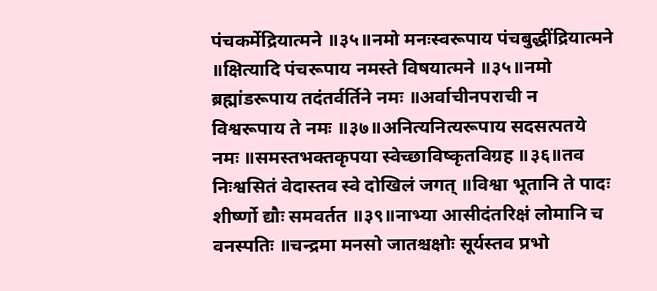पंचकर्मेद्रियात्मने ॥३५॥नमो मनःस्वरूपाय पंचबुद्धींद्रियात्मने ॥क्षित्यादि पंचरूपाय नमस्ते विषयात्मने ॥३५॥नमो ब्रह्मांडरूपाय तदंतर्वर्तिने नमः ॥अर्वाचीनपराची न विश्वरूपाय ते नमः ॥३७॥अनित्यनित्यरूपाय सदसत्पतये नमः ॥समस्तभक्तकृपया स्वेच्छाविष्कृतविग्रह ॥३६॥तव निःश्वसितं वेदास्तव स्वे दोखिलं जगत् ॥विश्वा भूतानि ते पादः शीर्ष्णो द्यौः समवर्तत ॥३९॥नाभ्या आसीदंतरिक्षं लोमानि च वनस्पतिः ॥चन्द्रमा मनसो जातश्चक्षोः सूर्यस्तव प्रभो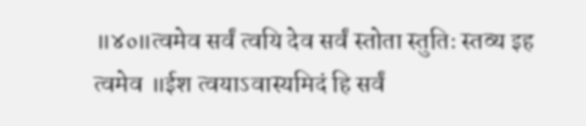॥४०॥त्वमेव सर्वं त्वयि देव सर्वं स्तोता स्तुतिः स्तव्य इह त्वमेव ॥ईश त्वयाऽवास्यमिदं हि सर्वं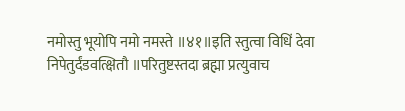नमोस्तु भूयोपि नमो नमस्ते ॥४१॥इति स्तुत्वा विधिं देवा निपेतुर्दंडवत्क्षितौ ॥परितुष्टस्तदा ब्रह्मा प्रत्युवाच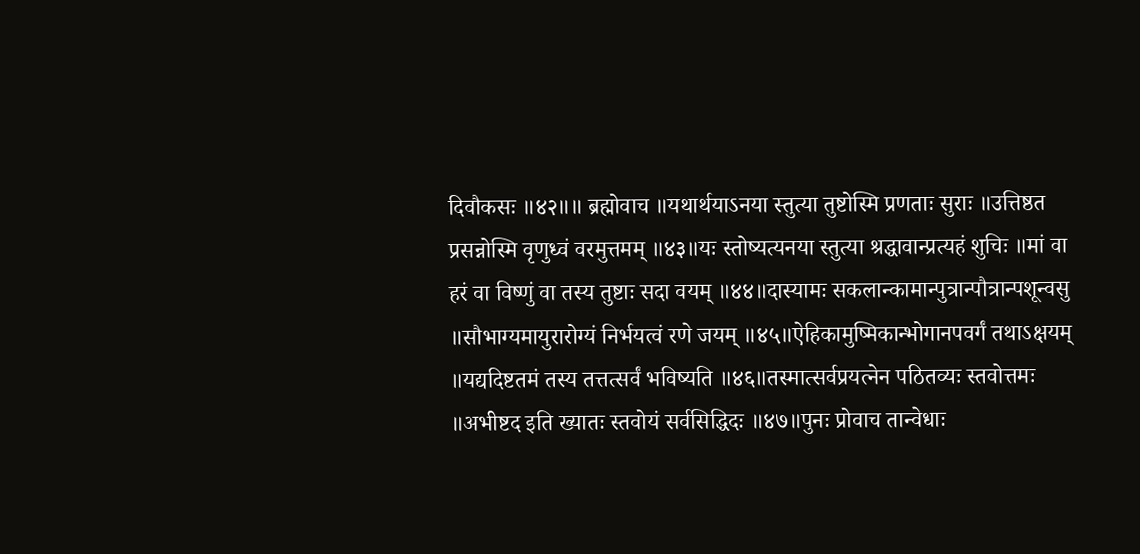दिवौकसः ॥४२॥॥ ब्रह्मोवाच ॥यथार्थयाऽनया स्तुत्या तुष्टोस्मि प्रणताः सुराः ॥उत्तिष्ठत प्रसन्नोस्मि वृणुध्वं वरमुत्तमम् ॥४३॥यः स्तोष्यत्यनया स्तुत्या श्रद्धावान्प्रत्यहं शुचिः ॥मां वा हरं वा विष्णुं वा तस्य तुष्टाः सदा वयम् ॥४४॥दास्यामः सकलान्कामान्पुत्रान्पौत्रान्पशून्वसु ॥सौभाग्यमायुरारोग्यं निर्भयत्वं रणे जयम् ॥४५॥ऐहिकामुष्मिकान्भोगानपवर्गं तथाऽक्षयम् ॥यद्यदिष्टतमं तस्य तत्तत्सर्वं भविष्यति ॥४६॥तस्मात्सर्वप्रयत्नेन पठितव्यः स्तवोत्तमः ॥अभीष्टद इति ख्यातः स्तवोयं सर्वसिद्धिदः ॥४७॥पुनः प्रोवाच तान्वेधाः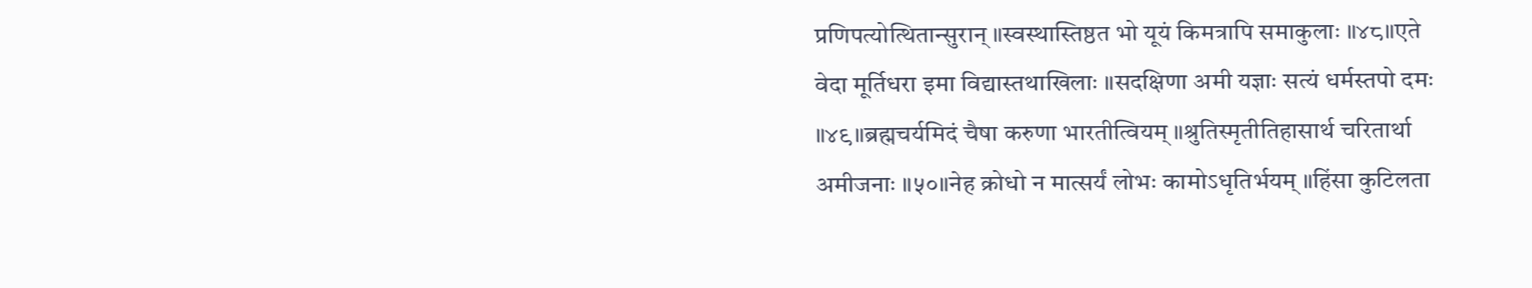प्रणिपत्योत्थितान्सुरान् ॥स्वस्थास्तिष्ठत भो यूयं किमत्रापि समाकुलाः ॥४८॥एते वेदा मूर्तिधरा इमा विद्यास्तथाखिलाः ॥सदक्षिणा अमी यज्ञाः सत्यं धर्मस्तपो दमः ॥४९॥ब्रह्मचर्यमिदं चैषा करुणा भारतीत्वियम् ॥श्रुतिस्मृतीतिहासार्थ चरितार्था अमीजनाः ॥५०॥नेह क्रोधो न मात्सर्यं लोभः कामोऽधृतिर्भयम् ॥हिंसा कुटिलता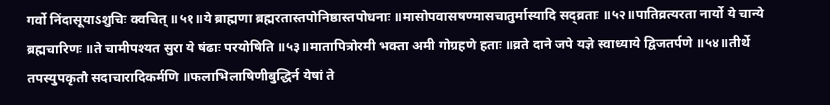गर्वो निंदासूयाऽशुचिः क्वचित् ॥५१॥ये ब्राह्मणा ब्रह्मरतास्तपोनिष्ठास्तपोधनाः ॥मासोपवासषण्मासचातुर्मास्यादि सद्व्रताः ॥५२॥पातिव्रत्यरता नार्यो ये चान्ये ब्रह्मचारिणः ॥ते चामीपश्यत सुरा ये षंढाः परयोषिति ॥५३॥मातापित्रोरमी भक्ता अमी गोग्रहणे हताः ॥व्रते दाने जपे यज्ञे स्वाध्याये द्विजतर्पणे ॥५४॥तीर्थे तपस्युपकृतौ सदाचारादिकर्मणि ॥फलाभिलाषिणीबुद्धिर्न येषां ते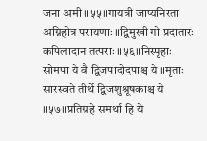जना अमी ॥५५॥गायत्री जाप्यनिरता अग्निहोत्र परायणाः ॥द्विमुखी गो प्रदातारः कपिलादान तत्पराः ॥५६॥निस्पृहाः सोमपा ये वै द्विजपादोदपाश्च ये ॥मृताः सारस्वते तीर्थे द्विजशुश्रूषकाश्च ये ॥५७॥प्रतिग्रहे समर्था हि ये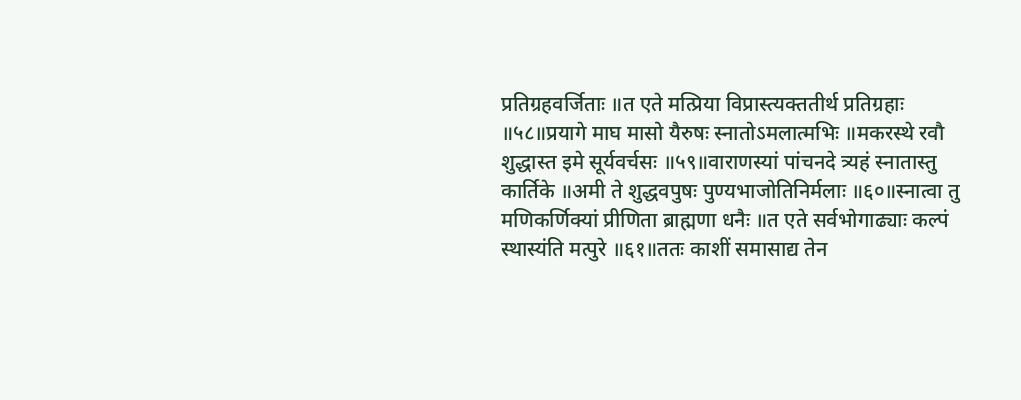प्रतिग्रहवर्जिताः ॥त एते मत्प्रिया विप्रास्त्यक्ततीर्थ प्रतिग्रहाः ॥५८॥प्रयागे माघ मासो यैरुषः स्नातोऽमलात्मभिः ॥मकरस्थे रवौ शुद्धास्त इमे सूर्यवर्चसः ॥५९॥वाराणस्यां पांचनदे त्र्यहं स्नातास्तु कार्तिके ॥अमी ते शुद्धवपुषः पुण्यभाजोतिनिर्मलाः ॥६०॥स्नात्वा तु मणिकर्णिक्यां प्रीणिता ब्राह्मणा धनैः ॥त एते सर्वभोगाढ्याः कल्पं स्थास्यंति मत्पुरे ॥६१॥ततः काशीं समासाद्य तेन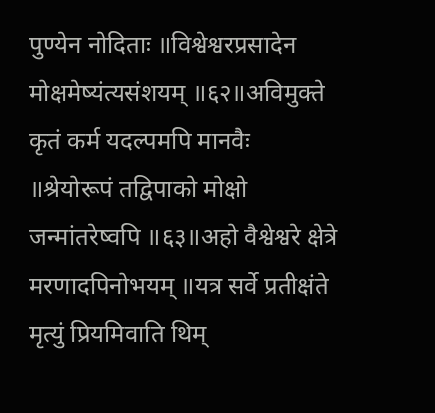पुण्येन नोदिताः ॥विश्वेश्वरप्रसादेन मोक्षमेष्यंत्यसंशयम् ॥६२॥अविमुक्ते कृतं कर्म यदल्पमपि मानवैः ॥श्रेयोरूपं तद्विपाको मोक्षो जन्मांतरेष्वपि ॥६३॥अहो वैश्वेश्वरे क्षेत्रे मरणादपिनोभयम् ॥यत्र सर्वे प्रतीक्षंते मृत्युं प्रियमिवाति थिम्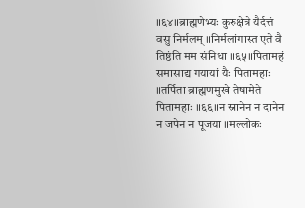॥६४॥ब्राह्मणेभ्यः कुरुक्षेत्रे यैर्दत्तं वसु निर्मलम् ॥निर्मलांगास्त एते वै तिष्ठंति मम संनिधा ॥६५॥पितामहं समासाद्य गयायां यैः पितामहाः ॥तर्पिता ब्राह्मणमुखे तेषामेते पितामहाः ॥६६॥न स्नानेन न दानेन न जपेन न पूजया ॥मल्लोकः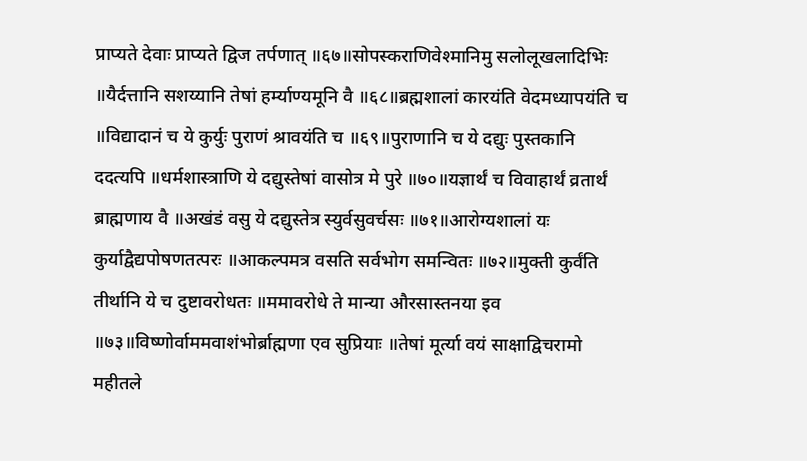प्राप्यते देवाः प्राप्यते द्विज तर्पणात् ॥६७॥सोपस्कराणिवेश्मानिमु सलोलूखलादिभिः ॥यैर्दत्तानि सशय्यानि तेषां हर्म्याण्यमूनि वै ॥६८॥ब्रह्मशालां कारयंति वेदमध्यापयंति च ॥विद्यादानं च ये कुर्युः पुराणं श्रावयंति च ॥६९॥पुराणानि च ये दद्युः पुस्तकानि ददत्यपि ॥धर्मशास्त्राणि ये दद्युस्तेषां वासोत्र मे पुरे ॥७०॥यज्ञार्थं च विवाहार्थं व्रतार्थं ब्राह्मणाय वै ॥अखंडं वसु ये दद्युस्तेत्र स्युर्वसुवर्चसः ॥७१॥आरोग्यशालां यः कुर्याद्वैद्यपोषणतत्परः ॥आकल्पमत्र वसति सर्वभोग समन्वितः ॥७२॥मुक्ती कुर्वंति तीर्थानि ये च दुष्टावरोधतः ॥ममावरोधे ते मान्या औरसास्तनया इव ॥७३॥विष्णोर्वाममवाशंभोर्ब्राह्मणा एव सुप्रियाः ॥तेषां मूर्त्या वयं साक्षाद्विचरामो महीतले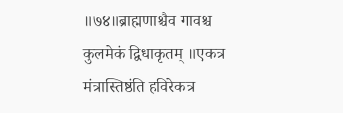॥७४॥ब्राह्मणाश्चैव गावश्च कुलमेकं द्विधाकृतम् ॥एकत्र मंत्रास्तिष्ठंति हविरेकत्र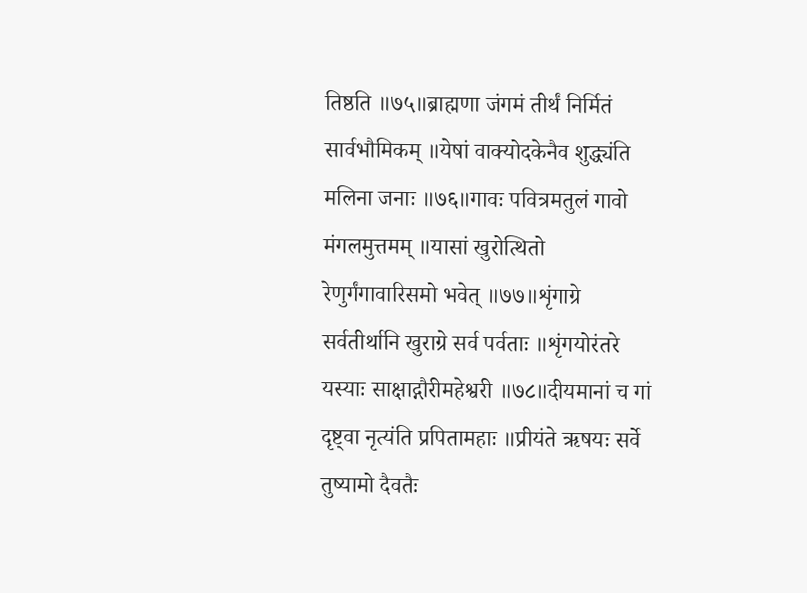तिष्ठति ॥७५॥ब्राह्मणा जंगमं तीर्थं निर्मितं सार्वभौमिकम् ॥येषां वाक्योदकेनैव शुद्ध्यंति मलिना जनाः ॥७६॥गावः पवित्रमतुलं गावो मंगलमुत्तमम् ॥यासां खुरोत्थितो रेणुर्गंगावारिसमो भवेत् ॥७७॥शृंगाग्रे सर्वतीर्थानि खुराग्रे सर्व पर्वताः ॥शृंगयोरंतरे यस्याः साक्षाद्गौरीमहेश्वरी ॥७८॥दीयमानां च गां दृष्ट्वा नृत्यंति प्रपितामहाः ॥प्रीयंते ऋषयः सर्वे तुष्यामो दैवतैः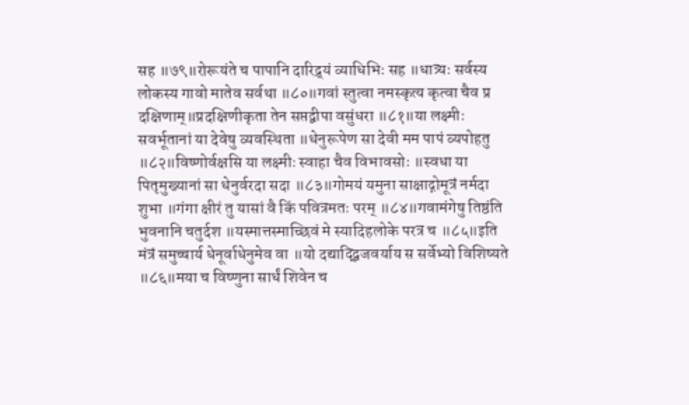सह ॥७९॥रोरूयंते च पापानि दारिद्र्यं व्याधिभिः सह ॥धात्र्यः सर्वस्य लोकस्य गावो मातेव सर्वथा ॥८०॥गवां स्तुत्वा नमस्कृत्य कृत्वा चैव प्र दक्षिणाम्॥प्रदक्षिणीकृता तेन सप्तद्वीपा वसुंधरा ॥८१॥या लक्ष्मीः सवर्भूतानां या देवेषु व्यवस्थिता ॥धेनुरूपेण सा देवी मम पापं व्यपोहतु ॥८२॥विष्णोर्वक्षसि या लक्ष्मीः स्वाहा चैव विभावसोः ॥स्वधा या पितृमुख्यानां सा धेनुर्वरदा सदा ॥८३॥गोमयं यमुना साक्षाद्गोमूत्रं नर्मदा शुभा ॥गंगा क्षीरं तु यासां वै किं पवित्रमतः परम् ॥८४॥गवामंगेषु तिष्ठंति भुवनानि चतुर्दश ॥यस्मात्तस्माच्छिवं मे स्यादिहलोके परत्र च ॥८५॥इति मंत्रं समुच्चार्य धेनूर्वाधेनुमेव वा ॥यो दद्याद्द्विजवर्याय स सर्वेभ्यो विशिष्यते ॥८६॥मया च विष्णुना सार्धं शिवेन च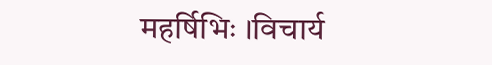महर्षिभिः ।विचार्य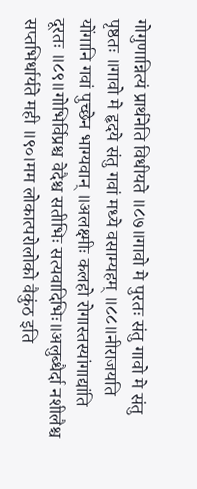गोगुणान्नित्यं प्रार्थनेति विधीयते ॥८७॥गावो मे पुरतः संतु गावो मे संतु पृष्ठतः ॥गावो मे हृदये संतु गवां मध्ये वसाम्यहम् ॥८८॥नीराजयति योंगानि गवां पुच्छेन भाग्यवान् ॥अलक्ष्मीः कलहो रोगास्तस्यांगाद्यांति दूरतः ॥८९॥गोभिर्विप्रश्च वेदैश्च सतीभिः सत्यवादिभिः॥अलुब्धैर्दा नशीलैश्च सप्तभिर्धार्यते मही ॥९०।मम लोकात्परोलोको वैकुंठ इति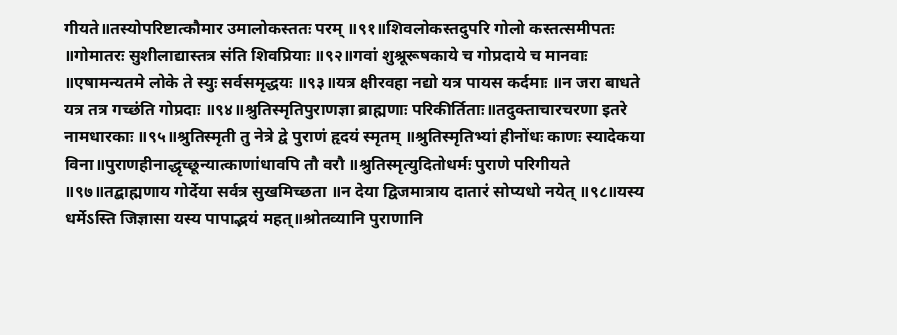गीयते॥तस्योपरिष्टात्कौमार उमालोकस्ततः परम् ॥९१॥शिवलोकस्तदुपरि गोलो कस्तत्समीपतः ॥गोमातरः सुशीलाद्यास्तत्र संति शिवप्रियाः ॥९२॥गवां शुश्रूरूषकाये च गोप्रदाये च मानवाः ॥एषामन्यतमे लोके ते स्युः सर्वसमृद्धयः ॥९३॥यत्र क्षीरवहा नद्यो यत्र पायस कर्दमाः ॥न जरा बाधते यत्र तत्र गच्छंति गोप्रदाः ॥९४॥श्रुतिस्मृतिपुराणज्ञा ब्राह्मणाः परिकीर्तिताः॥तदुक्ताचारचरणा इतरे नामधारकाः ॥९५॥श्रुतिस्मृती तु नेत्रे द्वे पुराणं हृदयं स्मृतम् ॥श्रुतिस्मृतिभ्यां हीनोंधः काणः स्यादेकया विना॥पुराणहीनाद्धृच्छून्यात्काणांधावपि तौ वरौ ॥श्रुतिस्मृत्युदितोधर्मः पुराणे परिगीयते ॥९७॥तद्बाह्मणाय गोर्देया सर्वत्र सुखमिच्छता ॥न देया द्विजमात्राय दातारं सोप्यधो नयेत् ॥९८॥यस्य धर्मेऽस्ति जिज्ञासा यस्य पापाद्भयं महत्॥श्रोतव्यानि पुराणानि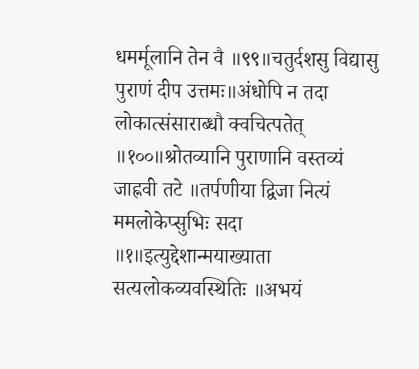धमर्मूलानि तेन वै ॥९९॥चतुर्दशसु विद्यासु पुराणं दीप उत्तमः॥अंधोपि न तदा लोकात्संसाराब्धौ क्वचित्पतेत् ॥१००॥श्रोतव्यानि पुराणानि वस्तव्यं जाह्नवी तटे ॥तर्पणीया द्विजा नित्यं ममलोकेप्सुभिः सदा ॥१॥इत्युद्देशान्मयाख्याता सत्यलोकव्यवस्थितिः ॥अभयं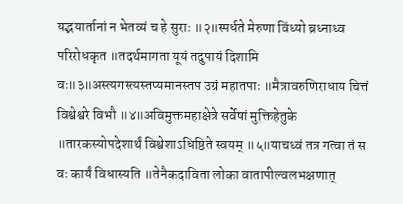यद्भयार्तानां न भेतव्यं च हे सुराः ॥२॥स्पर्धते मेरुणा विंध्यो ब्रध्नाध्व परिरोधकृत ॥तदर्थमागता यूयं तदुपायं दिशामि वः॥३॥अस्त्यगस्त्यस्तप्यमानस्तप उग्रं महातपाः ॥मैत्रावरुणिराधाय चित्तं विश्वेश्वरे विभौ ॥४॥अविमुक्तमहाक्षेत्रे सर्वेषां मुक्तिहेतुके ॥तारकस्योपदेशार्थं विश्वेशाऽधिष्ठिते स्वयम् ॥५॥याचध्वं तत्र गत्वा तं स वः कार्यं विधास्यति ॥तेनैकदाविता लोका वातापील्वलभक्षणात्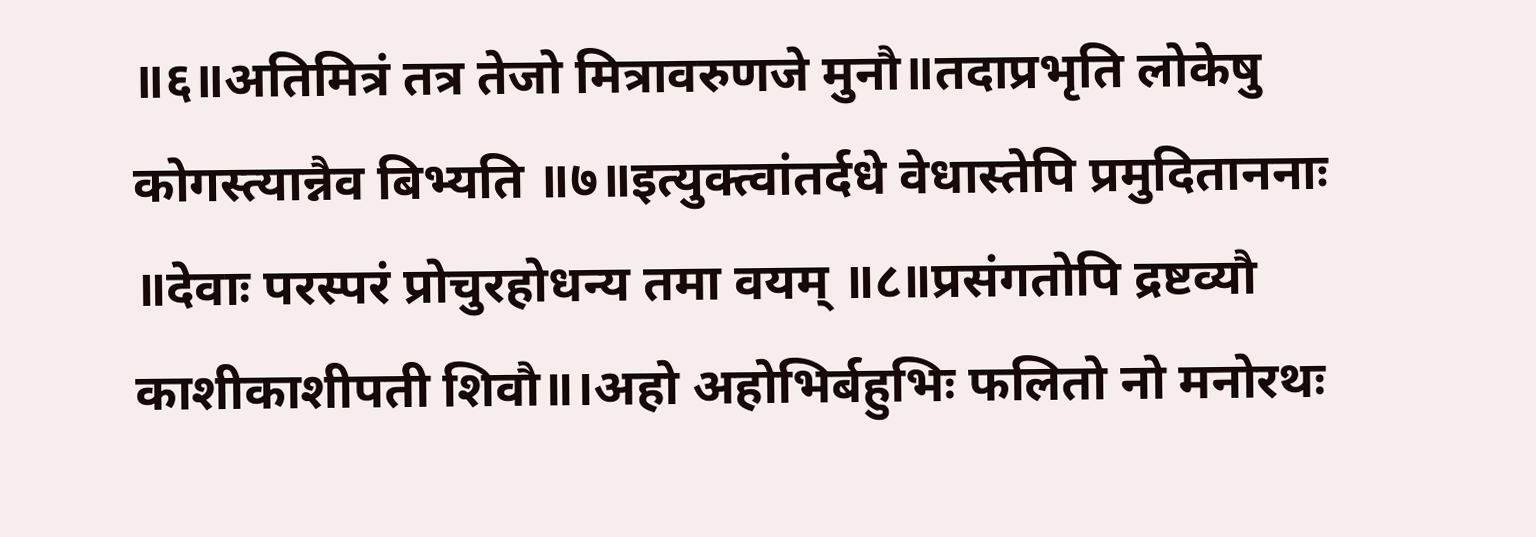॥६॥अतिमित्रं तत्र तेजो मित्रावरुणजे मुनौ॥तदाप्रभृति लोकेषु कोगस्त्यान्नैव बिभ्यति ॥७॥इत्युक्त्वांतर्दधे वेधास्तेपि प्रमुदिताननाः ॥देवाः परस्परं प्रोचुरहोधन्य तमा वयम् ॥८॥प्रसंगतोपि द्रष्टव्यौ काशीकाशीपती शिवौ॥।अहो अहोभिर्बहुभिः फलितो नो मनोरथः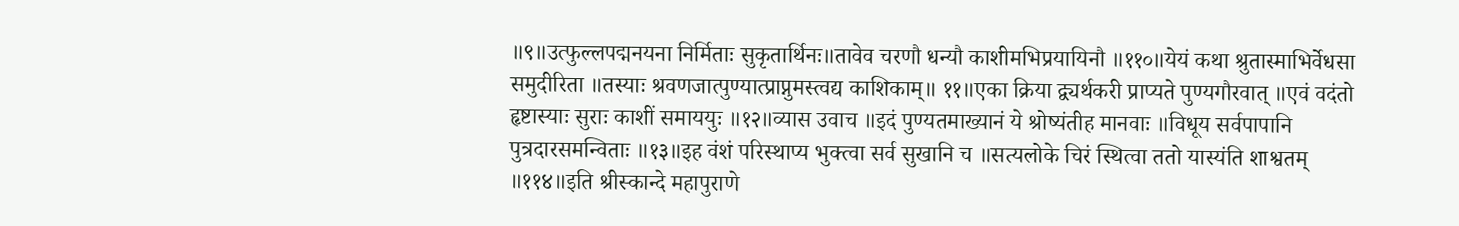॥९॥उत्फुल्लपद्मनयना निर्मिताः सुकृतार्थिनः॥तावेव चरणौ धन्यौ काशीमभिप्रयायिनौ ॥११०॥येयं कथा श्रुतास्माभिर्वेधसा समुदीरिता ॥तस्याः श्रवणजात्पुण्यात्प्राप्नुमस्त्वद्य काशिकाम्॥ ११॥एका क्रिया द्व्यर्थकरी प्राप्यते पुण्यगौरवात् ॥एवं वदंतो हृष्टास्याः सुराः काशीं समाययुः ॥१२॥व्यास उवाच ॥इदं पुण्यतमाख्यानं ये श्रोष्यंतीह मानवाः ॥विधूय सर्वपापानि पुत्रदारसमन्विताः ॥१३॥इह वंशं परिस्थाप्य भुक्त्वा सर्व सुखानि च ॥सत्यलोके चिरं स्थित्वा ततो यास्यंति शाश्वतम् ॥११४॥इति श्रीस्कान्दे महापुराणे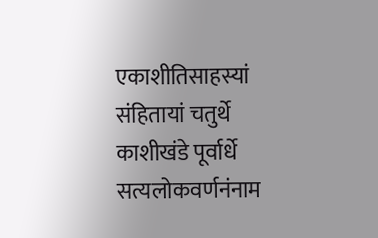एकाशीतिसाहस्यां संहितायां चतुर्थे काशीखंडे पूर्वार्धे सत्यलोकवर्णनंनाम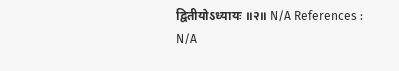द्वितीयोऽध्यायः ॥२॥ N/A References : N/A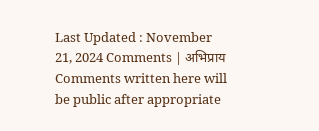Last Updated : November 21, 2024 Comments | अभिप्राय Comments written here will be public after appropriate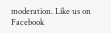moderation. Like us on Facebook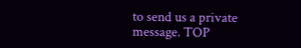to send us a private message. TOP